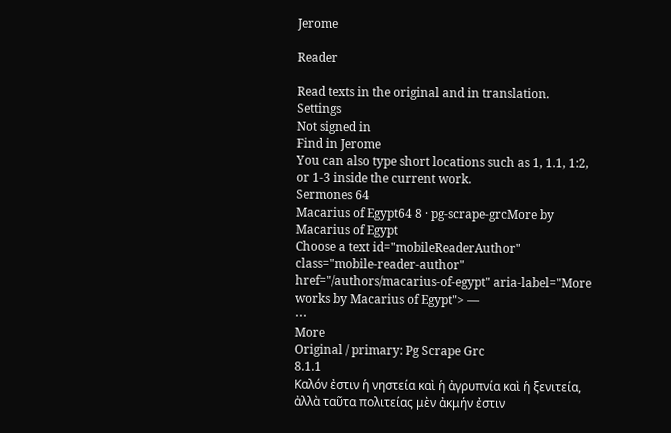Jerome

Reader

Read texts in the original and in translation.
Settings
Not signed in
Find in Jerome
You can also type short locations such as 1, 1.1, 1:2, or 1-3 inside the current work.
Sermones 64
Macarius of Egypt64 8 · pg-scrape-grcMore by Macarius of Egypt
Choose a text id="mobileReaderAuthor" class="mobile-reader-author" href="/authors/macarius-of-egypt" aria-label="More works by Macarius of Egypt"> —
⋯
More
Original / primary: Pg Scrape Grc
8.1.1
Καλόν ἐστιν ἡ νηστεία καὶ ἡ ἀγρυπνία καὶ ἡ ξενιτεία, ἀλλὰ ταῦτα πολιτείας μὲν ἀκμήν ἐστιν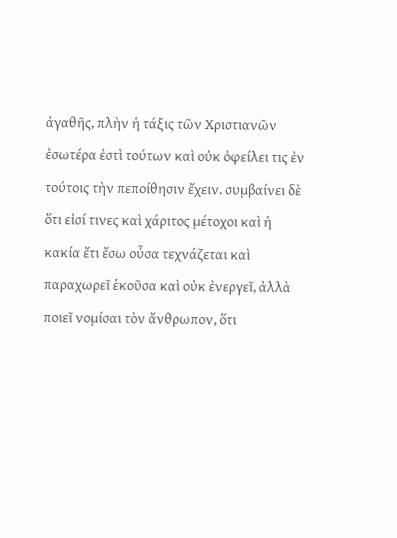ἀγαθῆς, πλὴν ἡ τάξις τῶν Χριστιανῶν ἐσωτέρα ἐστὶ τούτων καὶ οὐκ ὀφείλει τις ἐν τούτοις τὴν πεποίθησιν ἔχειν. συμβαίνει δὲ ὅτι εἰσί τινες καὶ χάριτος μέτοχοι καὶ ἡ κακία ἔτι ἔσω οὖσα τεχνάζεται καὶ παραχωρεῖ ἑκοῦσα καὶ οὐκ ἐνεργεῖ, ἀλλὰ ποιεῖ νομίσαι τὸν ἄνθρωπον, ὅτι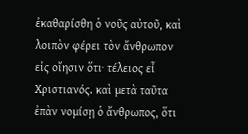ἐκαθαρίσθη ὁ νοῦς αὐτοῦ, καὶ λοιπὸν φέρει τὸν ἄνθρωπον εἰς οἴησιν ὅτι· τέλειος εἶ Χριστιανός. καὶ μετὰ ταῦτα ἐπὰν νομίσῃ ὁ ἄνθρωπος, ὅτι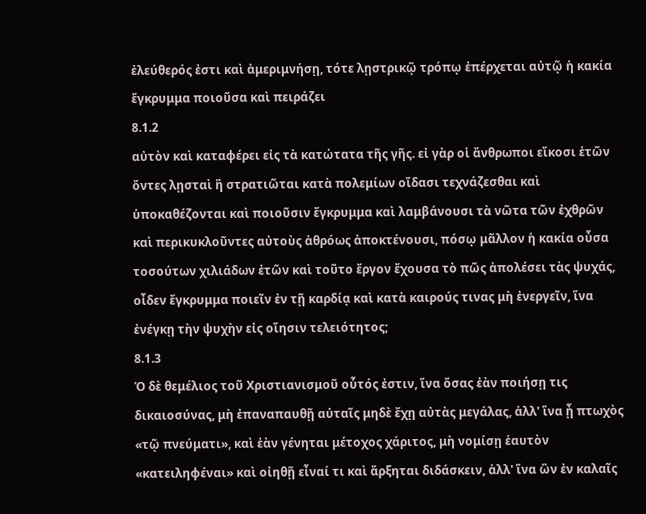ἐλεύθερός ἐστι καὶ ἀμεριμνήσῃ, τότε λῃστρικῷ τρόπῳ ἐπέρχεται αὐτῷ ἡ κακία ἔγκρυμμα ποιοῦσα καὶ πειράζει
8.1.2
αὐτὸν καὶ καταφέρει εἰς τὰ κατώτατα τῆς γῆς. εἰ γὰρ οἱ ἄνθρωποι εἴκοσι ἐτῶν ὄντες λῃσταὶ ἢ στρατιῶται κατὰ πολεμίων οἴδασι τεχνάζεσθαι καὶ ὑποκαθέζονται καὶ ποιοῦσιν ἔγκρυμμα καὶ λαμβάνουσι τὰ νῶτα τῶν ἐχθρῶν καὶ περικυκλοῦντες αὐτοὺς ἀθρόως ἀποκτένουσι, πόσῳ μᾶλλον ἡ κακία οὖσα τοσούτων χιλιάδων ἐτῶν καὶ τοῦτο ἔργον ἔχουσα τὸ πῶς ἀπολέσει τὰς ψυχάς, οἶδεν ἔγκρυμμα ποιεῖν ἐν τῇ καρδίᾳ καὶ κατὰ καιρούς τινας μὴ ἐνεργεῖν, ἵνα ἐνέγκῃ τὴν ψυχὴν εἰς οἴησιν τελειότητος;
8.1.3
Ὁ δὲ θεμέλιος τοῦ Χριστιανισμοῦ οὗτός ἐστιν, ἵνα ὅσας ἐὰν ποιήσῃ τις δικαιοσύνας, μὴ ἐπαναπαυθῇ αὐταῖς μηδὲ ἔχῃ αὐτὰς μεγάλας, ἀλλ' ἵνα ᾖ πτωχὸς «τῷ πνεύματι», καὶ ἐὰν γένηται μέτοχος χάριτος, μὴ νομίσῃ ἑαυτὸν «κατειληφέναι» καὶ οἰηθῇ εἶναί τι καὶ ἄρξηται διδάσκειν, ἀλλ' ἵνα ὢν ἐν καλαῖς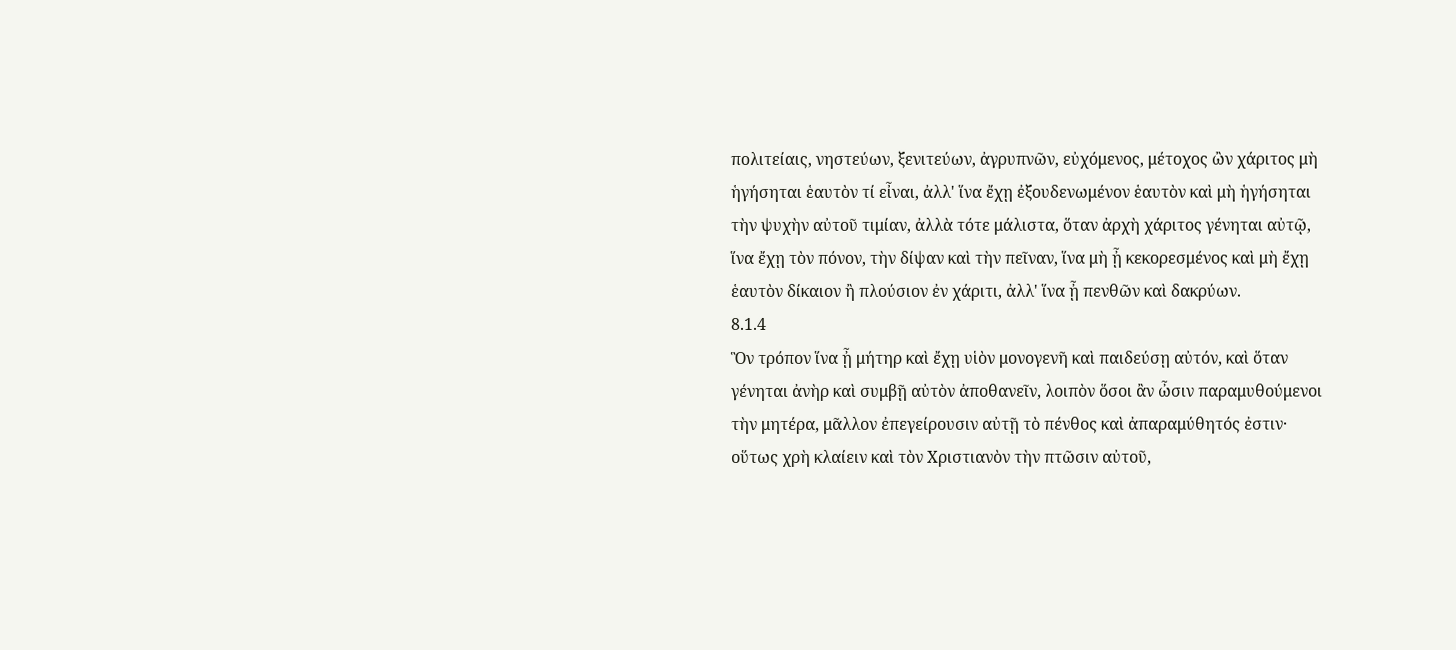πολιτείαις, νηστεύων, ξενιτεύων, ἀγρυπνῶν, εὐχόμενος, μέτοχος ὢν χάριτος μὴ ἡγήσηται ἑαυτὸν τί εἶναι, ἀλλ' ἵνα ἔχῃ ἐξουδενωμένον ἑαυτὸν καὶ μὴ ἡγήσηται τὴν ψυχὴν αὐτοῦ τιμίαν, ἀλλὰ τότε μάλιστα, ὅταν ἀρχὴ χάριτος γένηται αὐτῷ, ἵνα ἔχῃ τὸν πόνον, τὴν δίψαν καὶ τὴν πεῖναν, ἵνα μὴ ᾖ κεκορεσμένος καὶ μὴ ἔχῃ ἑαυτὸν δίκαιον ἢ πλούσιον ἐν χάριτι, ἀλλ' ἵνα ᾖ πενθῶν καὶ δακρύων.
8.1.4
Ὃν τρόπον ἵνα ᾖ μήτηρ καὶ ἔχῃ υἱὸν μονογενῆ καὶ παιδεύσῃ αὐτόν, καὶ ὅταν γένηται ἀνὴρ καὶ συμβῇ αὐτὸν ἀποθανεῖν, λοιπὸν ὅσοι ἂν ὦσιν παραμυθούμενοι τὴν μητέρα, μᾶλλον ἐπεγείρουσιν αὐτῇ τὸ πένθος καὶ ἀπαραμύθητός ἐστιν· οὕτως χρὴ κλαίειν καὶ τὸν Χριστιανὸν τὴν πτῶσιν αὐτοῦ,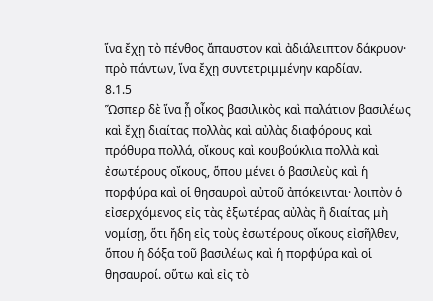ἵνα ἔχῃ τὸ πένθος ἄπαυστον καὶ ἀδιάλειπτον δάκρυον· πρὸ πάντων, ἵνα ἔχῃ συντετριμμένην καρδίαν.
8.1.5
Ὥσπερ δὲ ἵνα ᾖ οἶκος βασιλικὸς καὶ παλάτιον βασιλέως καὶ ἔχῃ διαίτας πολλὰς καὶ αὐλὰς διαφόρους καὶ πρόθυρα πολλά, οἴκους καὶ κουβούκλια πολλὰ καὶ ἐσωτέρους οἴκους, ὅπου μένει ὁ βασιλεὺς καὶ ἡ πορφύρα καὶ οἱ θησαυροὶ αὐτοῦ ἀπόκεινται· λοιπὸν ὁ εἰσερχόμενος εἰς τὰς ἐξωτέρας αὐλὰς ἢ διαίτας μὴ νομίσῃ, ὅτι ἤδη εἰς τοὺς ἐσωτέρους οἴκους εἰσῆλθεν, ὅπου ἡ δόξα τοῦ βασιλέως καὶ ἡ πορφύρα καὶ οἱ θησαυροί. οὕτω καὶ εἰς τὸ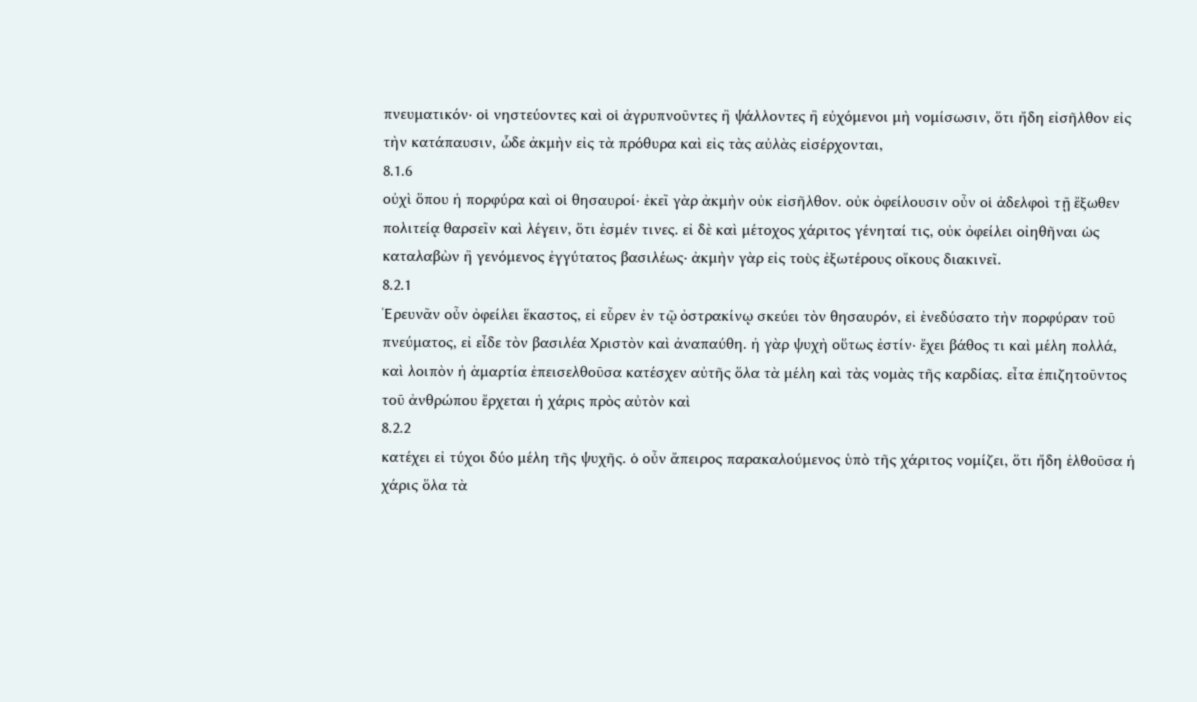πνευματικόν· οἱ νηστεύοντες καὶ οἱ ἀγρυπνοῦντες ἢ ψάλλοντες ἢ εὐχόμενοι μὴ νομίσωσιν, ὅτι ἤδη εἰσῆλθον εἰς τὴν κατάπαυσιν, ὧδε ἀκμὴν εἰς τὰ πρόθυρα καὶ εἰς τὰς αὐλὰς εἰσέρχονται,
8.1.6
οὐχὶ ὅπου ἡ πορφύρα καὶ οἱ θησαυροί· ἐκεῖ γὰρ ἀκμὴν οὐκ εἰσῆλθον. οὐκ ὀφείλουσιν οὖν οἱ ἀδελφοὶ τῇ ἔξωθεν πολιτείᾳ θαρσεῖν καὶ λέγειν, ὅτι ἐσμέν τινες. εἰ δὲ καὶ μέτοχος χάριτος γένηταί τις, οὐκ ὀφείλει οἰηθῆναι ὡς καταλαβὼν ἢ γενόμενος ἐγγύτατος βασιλέως· ἀκμὴν γὰρ εἰς τοὺς ἐξωτέρους οἴκους διακινεῖ.
8.2.1
Ἐρευνᾶν οὖν ὀφείλει ἕκαστος, εἰ εὗρεν ἐν τῷ ὀστρακίνῳ σκεύει τὸν θησαυρόν, εἰ ἐνεδύσατο τὴν πορφύραν τοῦ πνεύματος, εἰ εἶδε τὸν βασιλέα Χριστὸν καὶ ἀναπαύθη. ἡ γὰρ ψυχὴ οὕτως ἐστίν· ἔχει βάθος τι καὶ μέλη πολλά, καὶ λοιπὸν ἡ ἁμαρτία ἐπεισελθοῦσα κατέσχεν αὐτῆς ὅλα τὰ μέλη καὶ τὰς νομὰς τῆς καρδίας. εἶτα ἐπιζητοῦντος τοῦ ἀνθρώπου ἔρχεται ἡ χάρις πρὸς αὐτὸν καὶ
8.2.2
κατέχει εἰ τύχοι δύο μέλη τῆς ψυχῆς. ὁ οὖν ἄπειρος παρακαλούμενος ὑπὸ τῆς χάριτος νομίζει, ὅτι ἤδη ἐλθοῦσα ἡ χάρις ὅλα τὰ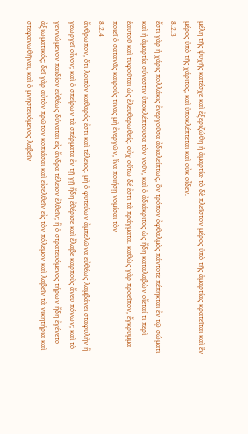μέλη τῆς ψυχῆς κατέσχε καὶ ἐξεριζώθη ἡ ἁμαρτία· τὸ δὲ πλεῖστον μέρος ὑπὸ τῆς ἁμαρτίας κρατεῖται καὶ ἓν μέρος ὑπὸ τῆς χάριτος, καὶ ὑποκλέπτεται καὶ οὐκ οἶδεν.
8.2.3
ἔστι γὰρ ἡ χάρις πολλάκις ἐνεργοῦσα ἀδιαλείπτως, ὃν τρόπον ὀφθαλμὸς πάντοτε πέπηκται ἐν τῷ σώματι καὶ ἡ ἁμαρτία σύνεστιν ὑποκλέπτουσα τὸν νοῦν, καὶ ὁ ἀδιάκριτος ὡς ἤδη καταλαβὼν οἴεταί τι περὶ ἑαυτοῦ καὶ τυφοῦται ὡς ἐλευθερωθείς. οὐχ οὕτω δέ ἐστι τὰ πράγματα. καθὼς γὰρ προεῖπον, ἔγκρυμμα ποιεῖ ὁ σατανᾶς καιρούς τινας μὴ ἐνεργῶν, ἵνα ποιήσῃ νομίσαι τὸν
8.2.4
ἄνθρωπον, ὅτι λοιπὸν καθαρός ἐστι καὶ τέλειος. μὴ ὁ φυτεύων ἀμπελῶνα εὐθέως λαμβάνει σταφυλὴν ἢ γεωργεῖ οἶνον; καὶ ὁ σπείρων τὰ σπέρματα ἐν τῇ γῇ ἤδη ἐθέρισε καὶ ἔλαβε καρποὺς ἄνευ πόνων; καὶ τὸ γεννώμενον παιδίον εὐθέως δύναται εἰς ἄνδρα τέλειον ἐλθεῖν; ἢ ὁ στρατευόμενος τήρων ἤδη ἐγένετο ἀξιωματικός; δεῖ γὰρ αὐτὸν πρῶτον κοπιάσαι καὶ εἰσελθεῖν εἰς τὸν πόλεμον καὶ λαβεῖν τὰ νικητήρια καὶ στεφανωθῆναι, καὶ ὁ μνηστευόμενος λαβεῖν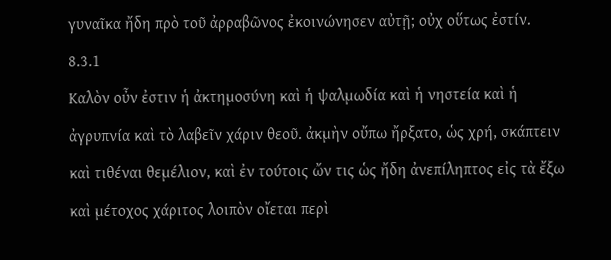γυναῖκα ἤδη πρὸ τοῦ ἀρραβῶνος ἐκοινώνησεν αὐτῇ; οὐχ οὕτως ἐστίν.
8.3.1
Καλὸν οὖν ἐστιν ἡ ἀκτημοσύνη καὶ ἡ ψαλμωδία καὶ ἡ νηστεία καὶ ἡ ἀγρυπνία καὶ τὸ λαβεῖν χάριν θεοῦ. ἀκμὴν οὔπω ἤρξατο, ὡς χρή, σκάπτειν καὶ τιθέναι θεμέλιον, καὶ ἐν τούτοις ὤν τις ὡς ἤδη ἀνεπίληπτος εἰς τὰ ἔξω καὶ μέτοχος χάριτος λοιπὸν οἴεται περὶ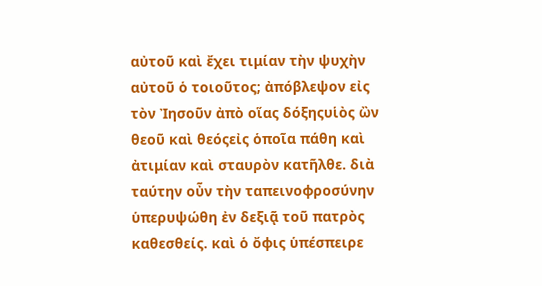αὐτοῦ καὶ ἔχει τιμίαν τὴν ψυχὴν αὐτοῦ ὁ τοιοῦτος; ἀπόβλεψον εἰς τὸν Ἰησοῦν ἀπὸ οἵας δόξηςυἱὸς ὢν θεοῦ καὶ θεόςεἰς ὁποῖα πάθη καὶ ἀτιμίαν καὶ σταυρὸν κατῆλθε. διὰ ταύτην οὖν τὴν ταπεινοφροσύνην ὑπερυψώθη ἐν δεξιᾷ τοῦ πατρὸς καθεσθείς. καὶ ὁ ὄφις ὑπέσπειρε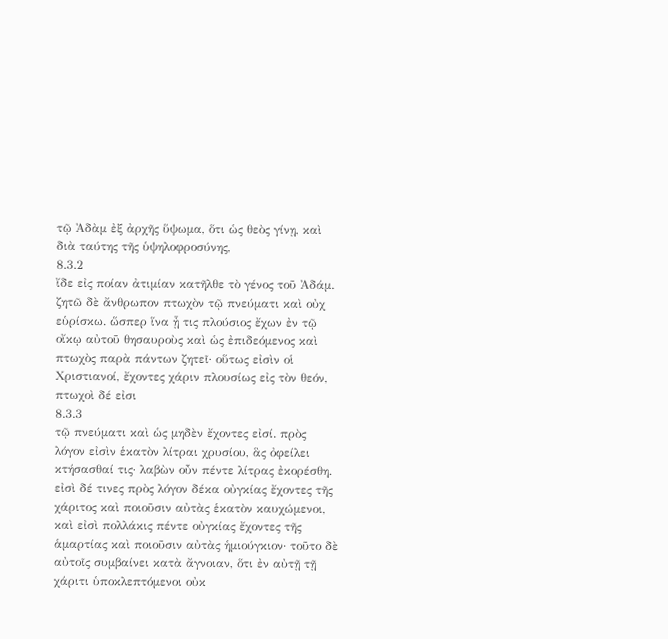τῷ Ἀδὰμ ἐξ ἀρχῆς ὕψωμα, ὅτι ὡς θεὸς γίνῃ, καὶ διὰ ταύτης τῆς ὑψηλοφροσύνης,
8.3.2
ἴδε εἰς ποίαν ἀτιμίαν κατῆλθε τὸ γένος τοῦ Ἀδάμ. ζητῶ δὲ ἄνθρωπον πτωχὸν τῷ πνεύματι καὶ οὐχ εὑρίσκω. ὥσπερ ἵνα ᾖ τις πλούσιος ἔχων ἐν τῷ οἴκῳ αὐτοῦ θησαυροὺς καὶ ὡς ἐπιδεόμενος καὶ πτωχὸς παρὰ πάντων ζητεῖ· οὕτως εἰσὶν οἱ Χριστιανοί, ἔχοντες χάριν πλουσίως εἰς τὸν θεόν, πτωχοὶ δέ εἰσι
8.3.3
τῷ πνεύματι καὶ ὡς μηδὲν ἔχοντες εἰσί. πρὸς λόγον εἰσὶν ἑκατὸν λίτραι χρυσίου, ἃς ὀφείλει κτήσασθαί τις· λαβὼν οὖν πέντε λίτρας ἐκορέσθη. εἰσὶ δέ τινες πρὸς λόγον δέκα οὐγκίας ἔχοντες τῆς χάριτος καὶ ποιοῦσιν αὐτὰς ἑκατὸν καυχώμενοι, καὶ εἰσὶ πολλάκις πέντε οὐγκίας ἔχοντες τῆς ἁμαρτίας καὶ ποιοῦσιν αὐτὰς ἡμιούγκιον· τοῦτο δὲ αὐτοῖς συμβαίνει κατὰ ἄγνοιαν, ὅτι ἐν αὐτῇ τῇ χάριτι ὑποκλεπτόμενοι οὐκ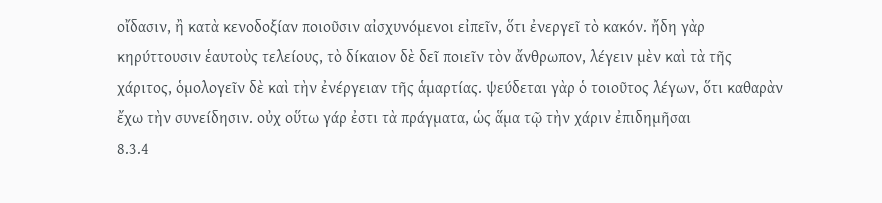οἴδασιν, ἢ κατὰ κενοδοξίαν ποιοῦσιν αἰσχυνόμενοι εἰπεῖν, ὅτι ἐνεργεῖ τὸ κακόν. ἤδη γὰρ κηρύττουσιν ἑαυτοὺς τελείους, τὸ δίκαιον δὲ δεῖ ποιεῖν τὸν ἄνθρωπον, λέγειν μὲν καὶ τὰ τῆς χάριτος, ὁμολογεῖν δὲ καὶ τὴν ἐνέργειαν τῆς ἁμαρτίας. ψεύδεται γὰρ ὁ τοιοῦτος λέγων, ὅτι καθαρὰν ἔχω τὴν συνείδησιν. οὐχ οὕτω γάρ ἐστι τὰ πράγματα, ὡς ἅμα τῷ τὴν χάριν ἐπιδημῆσαι
8.3.4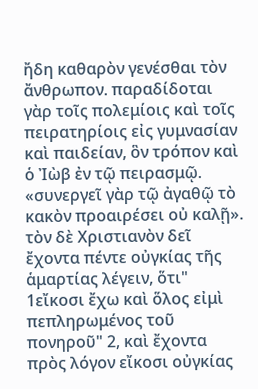ἤδη καθαρὸν γενέσθαι τὸν ἄνθρωπον. παραδίδοται γὰρ τοῖς πολεμίοις καὶ τοῖς πειρατηρίοις εἰς γυμνασίαν καὶ παιδείαν, ὃν τρόπον καὶ ὁ Ἰὼβ ἐν τῷ πειρασμῷ. «συνεργεῖ γὰρ τῷ ἀγαθῷ τὸ κακὸν προαιρέσει οὐ καλῇ». τὸν δὲ Χριστιανὸν δεῖ ἔχοντα πέντε οὐγκίας τῆς ἁμαρτίας λέγειν, ὅτι" 1εἴκοσι ἔχω καὶ ὅλος εἰμὶ πεπληρωμένος τοῦ πονηροῦ" 2, καὶ ἔχοντα πρὸς λόγον εἴκοσι οὐγκίας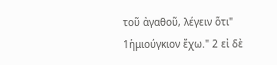τοῦ ἀγαθοῦ, λέγειν ὅτι" 1ἡμιούγκιον ἔχω." 2 εἰ δὲ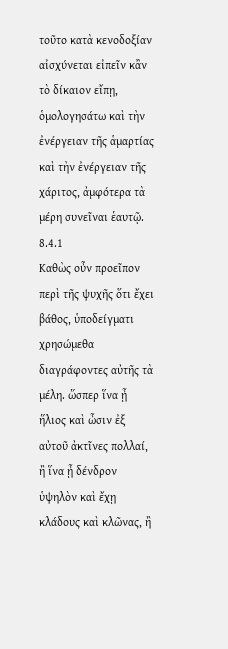τοῦτο κατὰ κενοδοξίαν αἰσχύνεται εἰπεῖν κἂν τὸ δίκαιον εἴπῃ, ὁμολογησάτω καὶ τὴν ἐνέργειαν τῆς ἁμαρτίας καὶ τὴν ἐνέργειαν τῆς χάριτος, ἀμφότερα τὰ μέρη συνεῖναι ἑαυτῷ.
8.4.1
Καθὼς οὖν προεῖπον περὶ τῆς ψυχῆς ὅτι ἔχει βάθος, ὑποδείγματι χρησώμεθα διαγράφοντες αὐτῆς τὰ μέλη. ὥσπερ ἵνα ᾖ ἥλιος καὶ ὦσιν ἐξ αὐτοῦ ἀκτῖνες πολλαί, ἢ ἵνα ᾖ δένδρον ὑψηλὸν καὶ ἔχῃ κλάδους καὶ κλῶνας, ἢ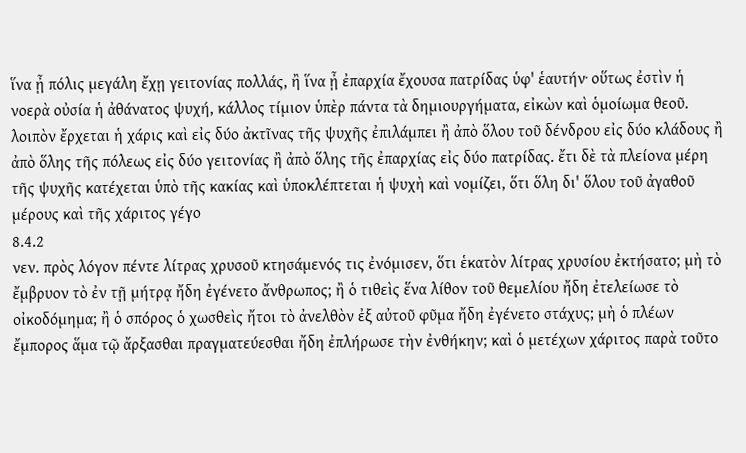ἵνα ᾖ πόλις μεγάλη ἔχῃ γειτονίας πολλάς, ἢ ἵνα ᾖ ἐπαρχία ἔχουσα πατρίδας ὑφ' ἑαυτήν· οὕτως ἐστὶν ἡ νοερὰ οὐσία ἡ ἀθάνατος ψυχή, κάλλος τίμιον ὑπὲρ πάντα τὰ δημιουργήματα, εἰκὼν καὶ ὁμοίωμα θεοῦ. λοιπὸν ἔρχεται ἡ χάρις καὶ εἰς δύο ἀκτῖνας τῆς ψυχῆς ἐπιλάμπει ἢ ἀπὸ ὅλου τοῦ δένδρου εἰς δύο κλάδους ἢ ἀπὸ ὅλης τῆς πόλεως εἰς δύο γειτονίας ἢ ἀπὸ ὅλης τῆς ἐπαρχίας εἰς δύο πατρίδας. ἔτι δὲ τὰ πλείονα μέρη τῆς ψυχῆς κατέχεται ὑπὸ τῆς κακίας καὶ ὑποκλέπτεται ἡ ψυχὴ καὶ νομίζει, ὅτι ὅλη δι' ὅλου τοῦ ἀγαθοῦ μέρους καὶ τῆς χάριτος γέγο
8.4.2
νεν. πρὸς λόγον πέντε λίτρας χρυσοῦ κτησάμενός τις ἐνόμισεν, ὅτι ἑκατὸν λίτρας χρυσίου ἐκτήσατο; μὴ τὸ ἔμβρυον τὸ ἐν τῇ μήτρᾳ ἤδη ἐγένετο ἄνθρωπος; ἢ ὁ τιθεὶς ἕνα λίθον τοῦ θεμελίου ἤδη ἐτελείωσε τὸ οἰκοδόμημα; ἢ ὁ σπόρος ὁ χωσθεὶς ἤτοι τὸ ἀνελθὸν ἐξ αὐτοῦ φῦμα ἤδη ἐγένετο στάχυς; μὴ ὁ πλέων ἔμπορος ἅμα τῷ ἄρξασθαι πραγματεύεσθαι ἤδη ἐπλήρωσε τὴν ἐνθήκην; καὶ ὁ μετέχων χάριτος παρὰ τοῦτο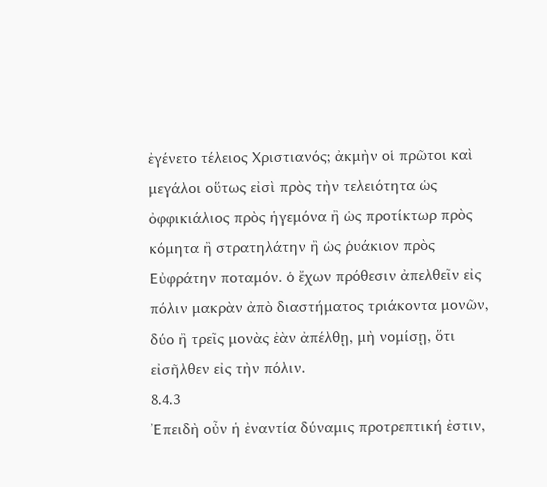ἐγένετο τέλειος Χριστιανός; ἀκμὴν οἱ πρῶτοι καὶ μεγάλοι οὕτως εἰσὶ πρὸς τὴν τελειότητα ὡς ὀφφικιάλιος πρὸς ἡγεμόνα ἢ ὡς προτίκτωρ πρὸς κόμητα ἢ στρατηλάτην ἢ ὡς ῥυάκιον πρὸς Εὐφράτην ποταμόν. ὁ ἔχων πρόθεσιν ἀπελθεῖν εἰς πόλιν μακρὰν ἀπὸ διαστήματος τριάκοντα μονῶν, δύο ἢ τρεῖς μονὰς ἐὰν ἀπέλθῃ, μὴ νομίσῃ, ὅτι εἰσῆλθεν εἰς τὴν πόλιν.
8.4.3
Ἐπειδὴ οὖν ἡ ἐναντία δύναμις προτρεπτική ἐστιν,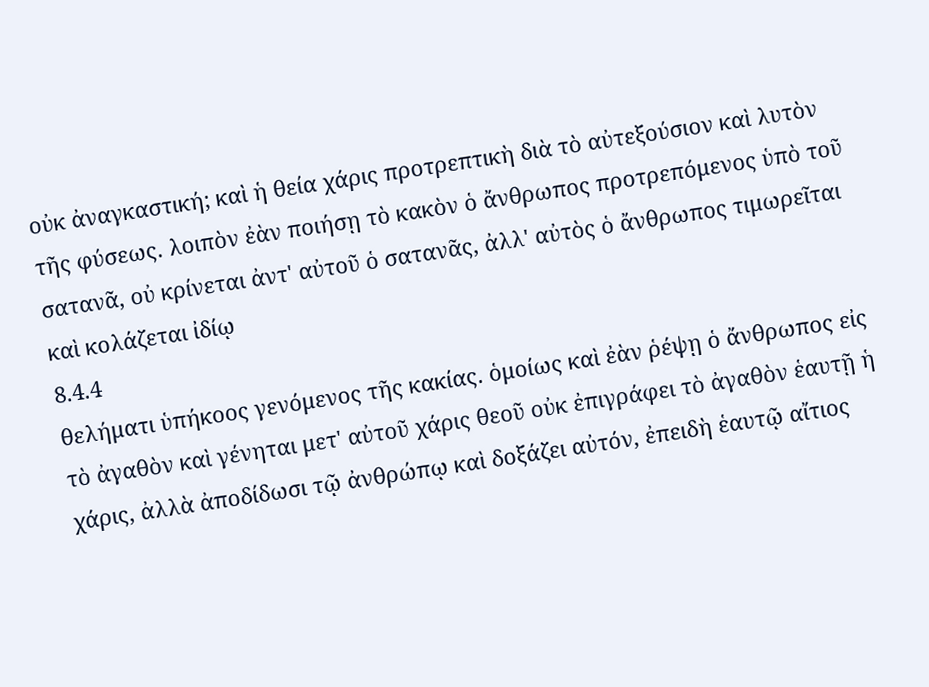οὐκ ἀναγκαστική; καὶ ἡ θεία χάρις προτρεπτικὴ διὰ τὸ αὐτεξούσιον καὶ λυτὸν τῆς φύσεως. λοιπὸν ἐὰν ποιήσῃ τὸ κακὸν ὁ ἄνθρωπος προτρεπόμενος ὑπὸ τοῦ σατανᾶ, οὐ κρίνεται ἀντ' αὐτοῦ ὁ σατανᾶς, ἀλλ' αὐτὸς ὁ ἄνθρωπος τιμωρεῖται καὶ κολάζεται ἰδίῳ
8.4.4
θελήματι ὑπήκοος γενόμενος τῆς κακίας. ὁμοίως καὶ ἐὰν ῥέψῃ ὁ ἄνθρωπος εἰς τὸ ἀγαθὸν καὶ γένηται μετ' αὐτοῦ χάρις θεοῦ οὐκ ἐπιγράφει τὸ ἀγαθὸν ἑαυτῇ ἡ χάρις, ἀλλὰ ἀποδίδωσι τῷ ἀνθρώπῳ καὶ δοξάζει αὐτόν, ἐπειδὴ ἑαυτῷ αἴτιος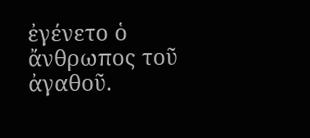ἐγένετο ὁ ἄνθρωπος τοῦ ἀγαθοῦ.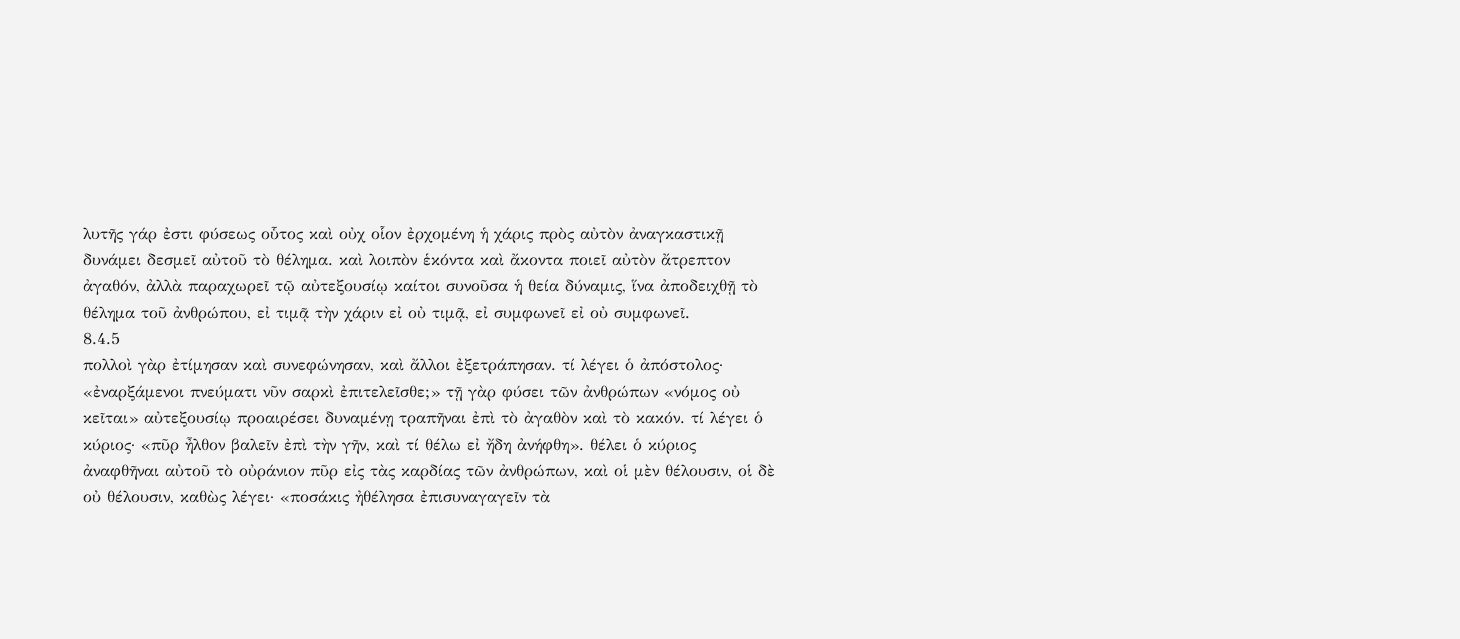λυτῆς γάρ ἐστι φύσεως οὗτος καὶ οὐχ οἷον ἐρχομένη ἡ χάρις πρὸς αὐτὸν ἀναγκαστικῇ δυνάμει δεσμεῖ αὐτοῦ τὸ θέλημα. καὶ λοιπὸν ἑκόντα καὶ ἄκοντα ποιεῖ αὐτὸν ἄτρεπτον ἀγαθόν, ἀλλὰ παραχωρεῖ τῷ αὐτεξουσίῳ καίτοι συνοῦσα ἡ θεία δύναμις, ἵνα ἀποδειχθῇ τὸ θέλημα τοῦ ἀνθρώπου, εἰ τιμᾷ τὴν χάριν εἰ οὐ τιμᾷ, εἰ συμφωνεῖ εἰ οὐ συμφωνεῖ.
8.4.5
πολλοὶ γὰρ ἐτίμησαν καὶ συνεφώνησαν, καὶ ἄλλοι ἐξετράπησαν. τί λέγει ὁ ἀπόστολος· «ἐναρξάμενοι πνεύματι νῦν σαρκὶ ἐπιτελεῖσθε;» τῇ γὰρ φύσει τῶν ἀνθρώπων «νόμος οὐ κεῖται» αὐτεξουσίῳ προαιρέσει δυναμένῃ τραπῆναι ἐπὶ τὸ ἀγαθὸν καὶ τὸ κακόν. τί λέγει ὁ κύριος· «πῦρ ἦλθον βαλεῖν ἐπὶ τὴν γῆν, καὶ τί θέλω εἰ ἤδη ἀνήφθη». θέλει ὁ κύριος ἀναφθῆναι αὐτοῦ τὸ οὐράνιον πῦρ εἰς τὰς καρδίας τῶν ἀνθρώπων, καὶ οἱ μὲν θέλουσιν, οἱ δὲ οὐ θέλουσιν, καθὼς λέγει· «ποσάκις ἠθέλησα ἐπισυναγαγεῖν τὰ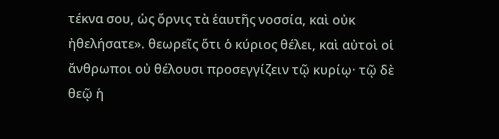τέκνα σου, ὡς ὄρνις τὰ ἑαυτῆς νοσσία, καὶ οὐκ ἠθελήσατε». θεωρεῖς ὅτι ὁ κύριος θέλει, καὶ αὐτοὶ οἱ ἄνθρωποι οὐ θέλουσι προσεγγίζειν τῷ κυρίῳ· τῷ δὲ θεῷ ἡ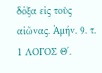δόξα εἰς τοὺς αἰῶνας. Ἀμήν. 9. τ. 1 ΛΟΓΟΣ Θʹ.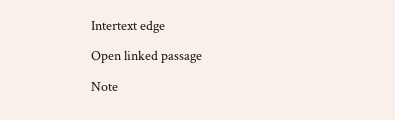Intertext edge

Open linked passage

Note